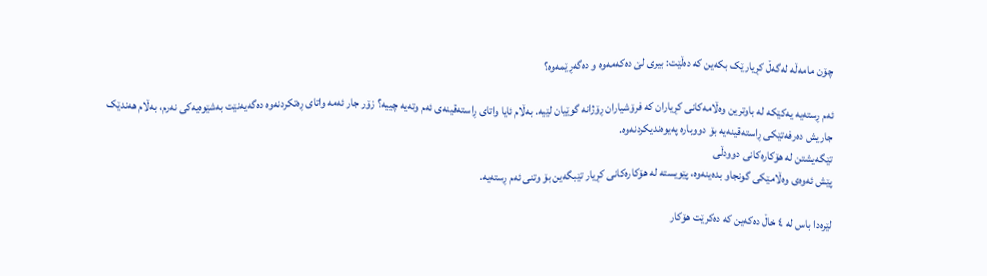چۆن مامەڵە لەگەڵ کڕیارێک بکەین کە دەڵێت: بیری لێ دەکەمەوە و دەگەڕێمەوە؟

ئەم ڕستەیە یەکێکە لە باوترین وەڵامەکانی کڕیاران کە فرۆشیاران ڕۆژانە گوێیان لێیە. بەڵام ئایا واتای ڕاستەقینەی ئەم وتەیە چییە؟ زۆر جار ئەمە واتای ڕەتکردنەوە دەگەیەنێت بەشێوەیەکی نەرم، بەڵام هەندێک جاریش دەرفەتێکی ڕاستەقینەیە بۆ دووبارە پەیوەندیکردنەوە.
تێگەیشتن لە هۆکارەکانی دوودڵی
پێش ئەوەی وەڵامێکی گونجاو بدەینەوە، پێویستە لە هۆکارەکانی کڕیار تێبگەین بۆ وتنی ئەم ڕستەیە.

لێرەدا باس لە ٤ خاڵ دەکەین کە دەکرێت هۆکار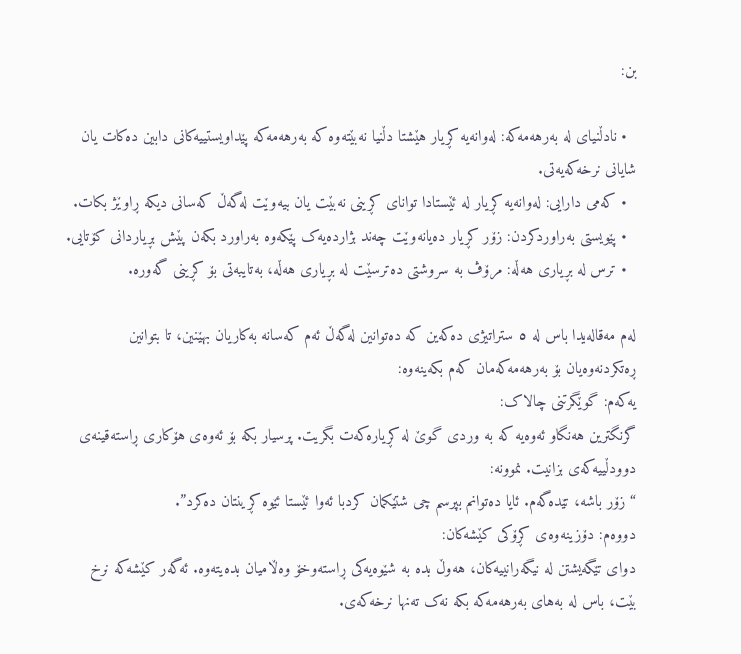بن:

  • نادڵنیای لە بەرهەمەکە: لەوانەیە کڕیار هێشتا دڵنیا نەبێتەوە کە بەرهەمەکە پێداویستییەکانی دابین دەکات یان شایانی نرخەکەیەتی.
  • کەمی دارایی: لەوانەیە کڕیار لە ئێستادا توانای کڕینی نەبێت یان بیەوێت لەگەڵ کەسانی دیکە ڕاوێژ بکات.
  • پێویستی بەراوردکردن: زۆر کڕیار دەیانەوێت چەند بژاردەیەک پێکەوە بەراورد بکەن پێش بڕیاردانی کۆتایی.
  • ترس لە بڕیاری هەڵە: مرۆڤ بە سروشتی دەترسێت لە بڕیاری هەڵە، بەتایبەتی بۆ کڕینی گەورە.

لەم مەقالەیدا باس لە ٥ ستراتیژی دەکەین کە دەتوانین لەگەڵ ئەم کەسانە بەکاریان بهێنین، تا بتوانین ڕەتکردنەوەیان بۆ بەرهەمەکەمان کەم بکەینەوە:
یەکەم: گوێگرتنی چالاک:
گرنگترین هەنگاو ئەوەیە کە بە وردی گوێ لە کڕیارەکەت بگریت. پرسیار بکە بۆ ئەوەی هۆکاری ڕاستەقینەی دوودڵییەکەی بزانیت. نموونە:
“زۆر باشە، تێدەگەم. ئایا دەتوانم بپرسم چی شتێکمان کردبا ئەوا ئێستا ئێوە کڕینتان دەکرد”.
دووەم: دۆزینەوەی کڕۆکی کێشەکان:
دوای تێگەیشتن لە نیگەرانییەکان، هەوڵ بدە بە شێوەیەکی ڕاستەوخۆ وەڵامیان بدەیتەوە. ئەگەر کێشەکە نرخ بێت، باس لە بەهای بەرهەمەکە بکە نەک تەنها نرخەکەی.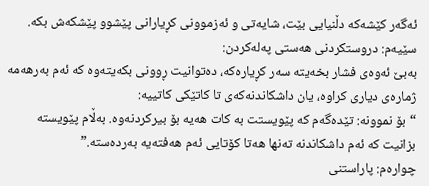ئەگەر کێشەکە دڵنیایی بێت، شایەتی و ئەزموونی کڕیارانی پێشوو پێشکەش بکە.
سێیەم: دروستکردنی هەستی پەلەکردن:
بەبێ ئەوەی فشار بخەیتە سەر کڕیارەکە، دەتوانیت ڕوونی بکەیتەوە کە ئەم بەرهەمە ژمارەی دیاری کراوە، یان داشکاندنەکەی تا کاتێکی کاتییە:
“بۆ نموونە: تێدەگەم کە پێویستت بە کات هەیە بۆ بیرکردنەوە. بەڵام پێویستە بزانیت کە ئەم داشکاندنە تەنها هەتا کۆتایی ئەم هەفتەیە بەردەستە.”
چوارەم: پاراستنی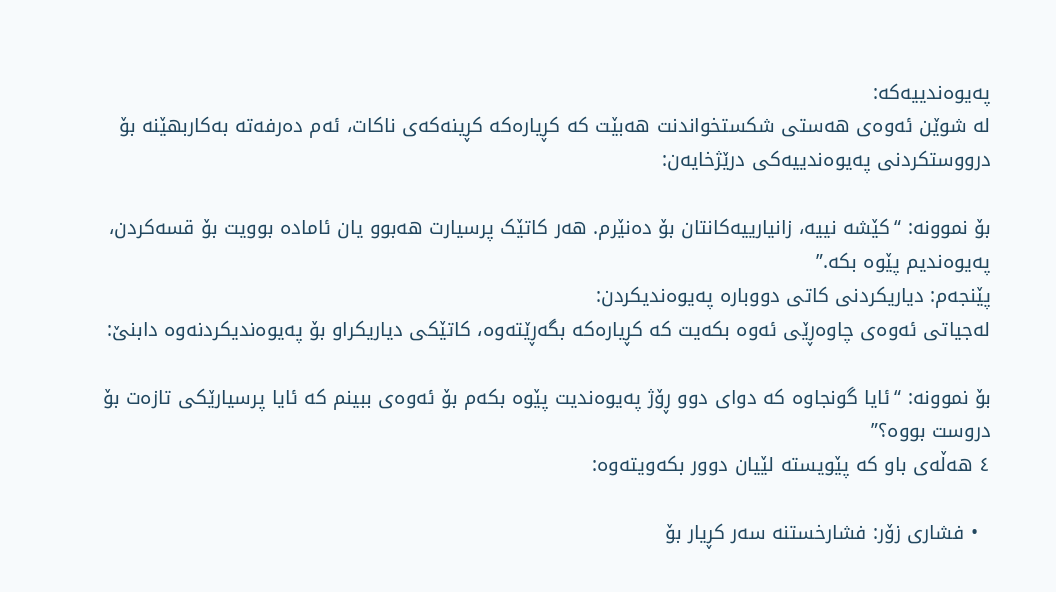پەیوەندییەکە:
لە شوێن ئەوەی هەستی شکستخواندنت هەبێت کە کڕیارەکە کڕینەکەی ناکات، ئەم دەرفەتە بەکاربهێنە بۆ درووستکردنی پەیوەندییەکی درێژخایەن:

بۆ نموونە: “کێشە نییە، زانیارییەکانتان بۆ دەنێرم. هەر کاتێک پرسیارت هەبوو یان ئامادە بوویت بۆ قسەکردن، پەیوەندیم پێوە بکە.”
پێنجەم: دیاریکردنی کاتی دووبارە پەیوەندیکردن:
لەجیاتی ئەوەی چاوەڕێی ئەوە بکەیت کە کڕیارەکە بگەڕێتەوە، کاتێکی دیاریکراو بۆ پەیوەندیکردنەوە دابنێ:

بۆ نموونە: “ئایا گونجاوە کە دوای دوو ڕۆژ پەیوەندیت پێوە بکەم بۆ ئەوەی ببینم کە ئایا پرسیارێکی تازەت بۆ دروست بووە؟”
٤ هەڵەی باو کە پێویستە لێیان دوور بکەویتەوە:

  • فشاری زۆر: فشارخستنە سەر کڕیار بۆ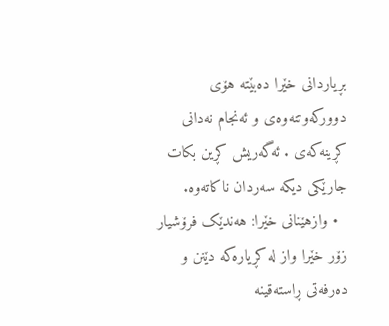بڕیاردانی خێرا دەبێتە هۆی دوورکەوتنەوەی و ئەنجام نەدانی کڕینەکەی . ئەگەریش کڕین بکات جارێکی دیکە سەردان ناکاتەوە.
  • وازهێنانی خێرا: هەندێک فرۆشیار زۆر خێرا واز لە کڕیارەکە دێنن و دەرفەتی ڕاستەقینە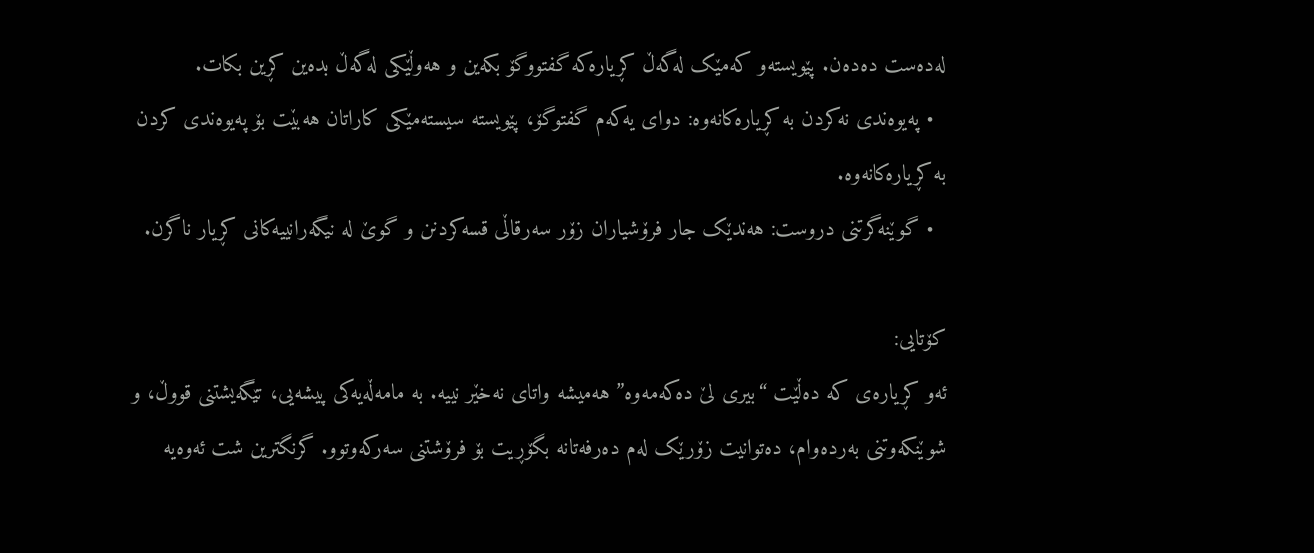لەدەست دەدەن. پێویستەو کەمێک لەگەڵ کڕیارەکە گفتووگۆ بکەین و هەوڵێکی لەگەڵ بدەین کڕین بکات.
  • پەیوەندی نەکردن بە کڕیارەکانەوە: دوای یەکەم گفتوگۆ، پێویستە سیستەمێکی کاراتان هەبێت بۆ پەیوەندی کردن بە کڕیارەکانەوە.
  • گوێنەگرتنی دروست: هەندێک جار فرۆشیاران زۆر سەرقاڵی قسەکردنن و گوێ لە نیگەرانییەکانی کڕیار ناگرن.

کۆتایی:
ئەو کڕیارەی کە دەڵێت “بیری لێ دەکەمەوە” هەمیشە واتای نەخێر نییە. بە مامەڵەیەکی پیشەیی، تێگەیشتنی قووڵ، و شوێنکەوتنی بەردەوام، دەتوانیت زۆرێک لەم دەرفەتانە بگۆڕیت بۆ فرۆشتنی سەرکەوتوو. گرنگترین شت ئەوەیە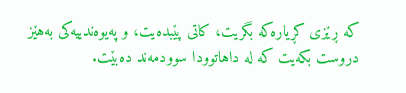کە ڕێزی کڕیارەکە بگریت، کاتی پێبدەیت، و پەیوەندییەکی بەهێز دروست بکەیت کە لە داهاتوودا سوودمەند دەبێت.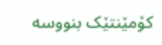کۆمێنتێک بنووسە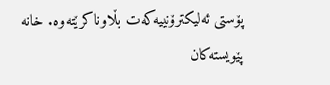پۆستی ئەلیکترۆنییەکەت بڵاوناکرێتەوە. خانە پێویستەکان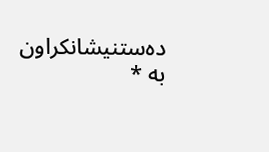دەستنیشانکراون بە *